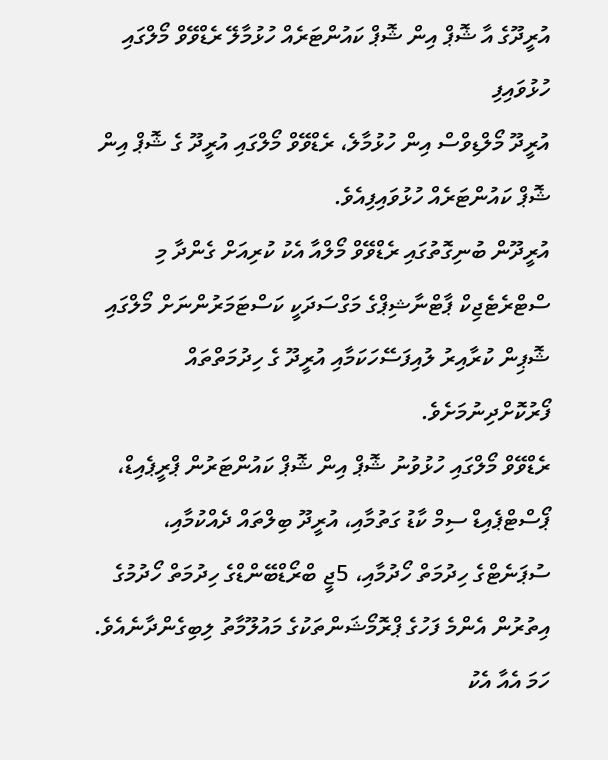އުރީދޫގެ އާ ޝޮޕް އިން ޝޮޕް ކައުންޓަރެއް ހުޅުމާލޭ ރެޑްވޭވް މޯލްގައި ހުޅުވައިފި
އުރީދޫ މޯލްޑިވްސް އިން ހުޅުމާލެ، ރެޑްވޭވް މޯލްގައި އުރީދޫ ގެ ޝޮޕް އިން ޝޮޕް ކައުންޓަރެއް ހުޅުވައިފިއެވެ.
އުރީދޫން ބުނިގޮތުގައި ރެޑްވޭވް މޯލްއާ އެކު ކުރިއަށް ގެންދާ މި ސްޓްރެޓެޖިކް ޕާޓްނާޝިޕްގެ މަގްސަދަކީ ކަސްޓަމަރުންނަށް މޯލްގައި ޝޮޕިން ކުރާއިރު ލުއިފަސޭހަކަމާއި އުރީދޫ ގެ ހިދުމަތްތައް ފޯރުކޮށްދިނުމަށެވެ.
ރެޑްވޭވް މޯލްގައި ހުޅުވުނު ޝޮޕް އިން ޝޮޕް ކައުންޓަރުން ޕްރީޕެއިޑް، ޕޯސްޓްޕެއިޑް ސިމް ކާޑު ގަތުމާއި، އުރީދޫ ބިލްތައް ދެއްކުމާއި، ސުޕަނެޓްގެ ހިދުމަތް ހޯދުމާއި، 5ޖީ ބްރޯޑްބޭންޑްގެ ހިދުމަތް ހޯދުމުގެ އިތުރުން އެންމެ ފަހުގެ ޕްރޮމޯޝަންތަކުގެ މައުލޫމާތު ލިބިގެންދާނެއެވެ. ހަމަ އެއާ އެކު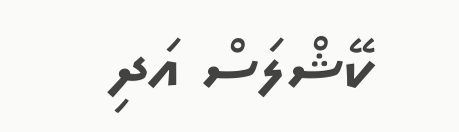ކޭޝްލަސް އަދި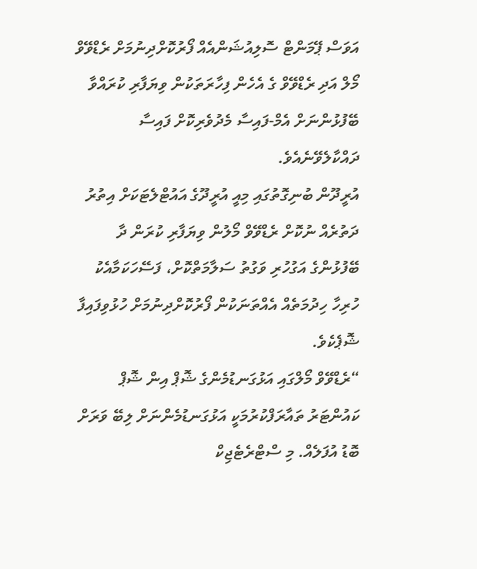އަވަސް ޕޭމަންޓް ސޮލިއުޝަންއެއް ފޯރުކޮށްދިނުމަށް ރެޑްވޭވް މޯލް އަދި ރެޑްވޭވް ގެ އެހެން ފިހާރަތަކުން ވިޔަފާރި ކުރައްވާ ބޭފުޅުންނަށް އެމް-ފައިސާ މެދުވެރިކޮށް ފައިސާ ދައްކާލެވޭނެއެވެ.
އުރީދޫން ބުނިގޮތުގައި މިއީ އުރީދޫގެ އައުޓްލެޓަކަށް އިތުރު ދަތުރެއް ނުކޮށް ރެޑްވޭވް މޯލުން ވިޔަފާރި ކުރަން ދާ ބޭފުޅުންގެ އަގުހުރި ވަގުތު ސަލާމަތްކޮށް، ފަސޭހަކަމާއެކު ހުރިހާ ހިދުމަތެއް އެއްތަނަކުން ފޯރުކޮށްދިނުމަށް ހުޅުވިފައިފާ ޝޮޕެކެވެ.
“ރެޑްވޭވް މޯލްގައި އަޅުގަނޑުމެންގެ ޝޮޕް އިން ޝޮޕް ކައުންޓަރު ތައާރަފްކުރުމަކީ އަޅުގަނޑުމެންނަށް ލިބޭ ވަރަށް ބޮޑު އުފަލެއް. މި ސްޓްރެޓެޖިކް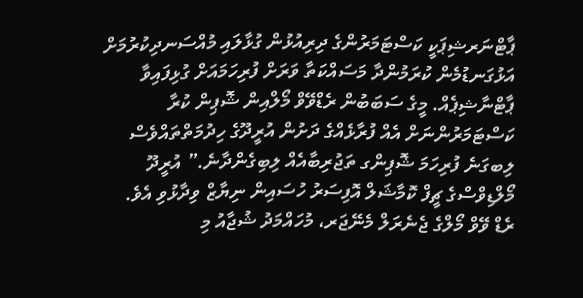ޕާޓްނަރޝިޕަކީ ކަސްޓަމަރުންގެ ދިރިއުޅުން ގުޅާލައި މުއްސަނދިކުރުމަށް އަޅުގަނޑުމެން ކުރަމުންދާ މަސައްކަތާ ވަރަށް ފުރިހަމައަށް ގުޅިފައިވާ ޕާޓްނާޝިޕެއް. މީގެ ސަބަބުން ރެޑްވޭވް މޯލްއިން ޝޮޕިން ކުރާ ކަސްޓަމަރުންނަށް އެއް ފުރާޅެއްގެ ދަށުން އުރީދޫގެ ހިދުމަތްތައްވެސް ލިބގަނެ ފުރިހަމަ ޝޮޕިންގ ތަޖުރިބާއެއް ލިބިގެންދާނެ.” އުރީދޫ މޯލްޑިވްސްގެ ޗީފް ކޮމާޝަލް އޮފިސަރު ހުސައިން ނިޔާޒް ވިދާޅުވި އެވެ.
ރެޑް ވޭވް މޯލްގެ ޖެނެރަލް މެނޭޖަރ، މުހައްމަދު ޝުޖާއު މި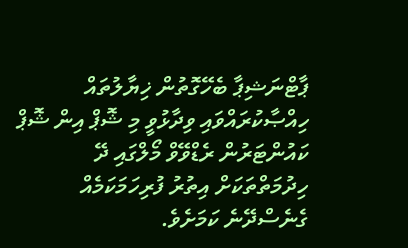ޕާޓްނަޝިޕާ ބެހޭގޮތުން ޚިޔާލުތައް ހިއްޞާކުރައްވައި ވިދާޅުވީ މި ޝޮޕް އިން ޝޮޕް ކައުންޓަރުން ރެޑްވޭވް މޯލްގައި ދޭ ހިދުމަތްތަކަށް އިތުރު ފުރިހަމަކަމެއް ގެނެސްދޭނެ ކަމަށެވެ.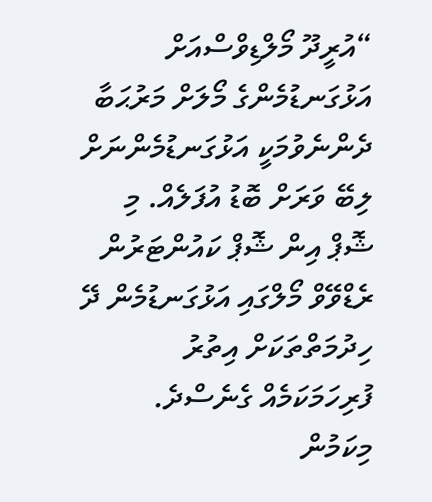“އުރީދޫ މޯލްޑިވްސްއަށް އަޅުގަނޑުމެންގެ މޯލަށް މަރުޙަބާ ދެންނެވުމަކީ އަޅުގަނޑުމެންނަށް ލިބޭ ވަރަށް ބޮޑު އުފަލެއް. މި ޝޮޕް އިން ޝޮޕް ކައުންޓަރުން ރެޑްވޭވް މޯލްގައި އަޅުގަނޑުމެން ދޭ ހިދުމަތްތަކަށް އިތުރު ފުރިހަމަކަމެއް ގެނެސްދެ. މިކަމުން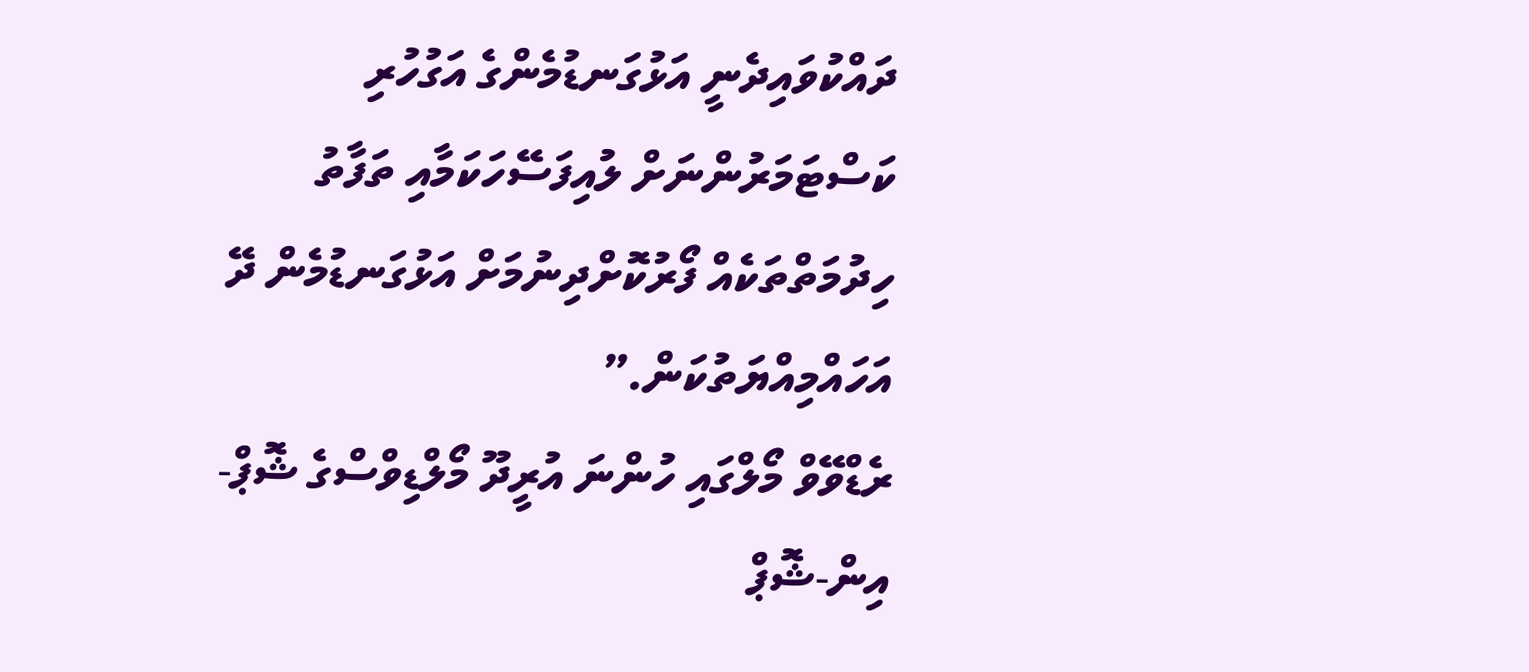ދައްކުވައިދެނީ އަޅުގަނޑުމެންގެ އަގުހުރި ކަސްޓަމަރުންނަށް ލުއިފަސޭހަކަމާއި ތަފާތު ހިދުމަތްތަކެއް ފޯރުކޮށްދިނުމަށް އަޅުގަނޑުމެން ދޭ އަހައްމިއްޔަތުކަން.”
ރެޑްވޭވް މޯލްގައި ހުންނަ އުރީދޫ މޯލްޑިވްސްގެ ޝޮޕް-އިން-ޝޮޕް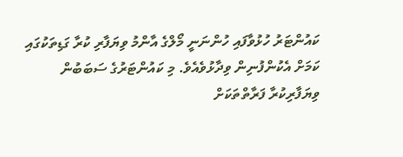ކައުންޓަރު ހުޅުވާފައި ހުންނަނީ މޯލްގެ އާންމު ވިޔަފާރި ކުރާ ގަޑިތަކުގައި ކަމަށް އެކުންފުނިން ވިދާޅުވެއެވެ. މި ކައުންޓަރުގެ ސަބަބުން ވިޔަފާރިކުރާ ފަރާތްތަކަށް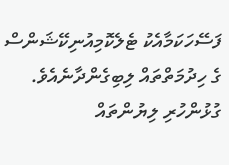ފަސޭހަކަމާއެކު ޓެލެކޮމިއުނިކޭޝަންސް ގެ ހިދުމަތްތައް ލިބިގެންދާނެއެވެ.
ގުޅުންހުރި ލިޔުންތައް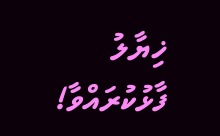ޚިޔާލު ފާޅުކުރައްވާ!